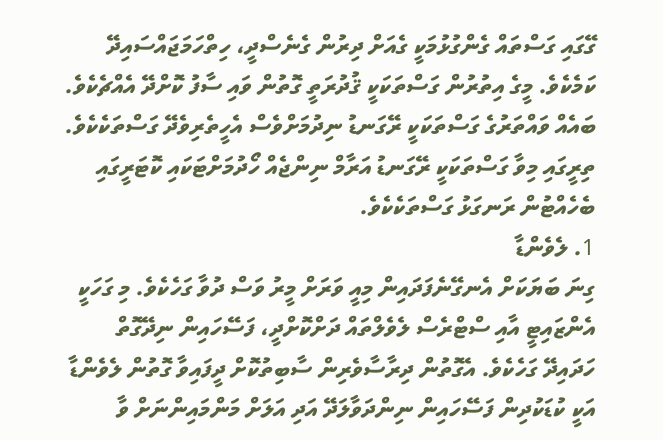ގޭގައި ގަސްތައް ގެންގުޅުމަކީ ގެއަށް ދިރުން ގެނެސްދީ، ހިތްހަމަޖައްސައިދޭ ކަމެކެވެ. މީގެ އިތުރުން ގަސްތަކަކީ ޤުދުރަތީ ގޮތުން ވައި ސާފު ކޮށްދޭ އެއްޗެކެވެ. ބައެއް ވައްތަރުގެ ގަސްތަކަކީ ރޭގަނޑު ނިދުމަށްވެސް އެހީތެރިވެދޭ ގަސްތަކެކެވެ. ތިރީގައި މިވާ ގަސްތަކަކީ ރޭގަނޑު އަރާމް ނިންޖެއް ހޯދުމަށްޓަކައި ކޮޓަރީގައި ބެހެއްޓުން ރަނގަޅު ގަސްތަކެކެވެ.
1. ލެވެންޑާ
ގިނަ ބަޔަކަށް އެނގޭނެފަދައިން މިއީ ވަރަށް މީރު ވަސް ދުވާ ގަހެކެވެ. މި ގަހަކީ އެންޒައިޓީ އާއި ސްޓްރެސް ލެވެލްތައް ދަށްކޮށްދީ، ފަސޭހައިން ނިދޭގޮތް ހަދައިދޭ ގަހެކެވެ. އެގޮތުން ދިރާސާވެރިން ސާބިތުކޮށް ދީފައިވާ ގޮތުން ލެވެންޑާ އަކީ ކުޑަކުދިން ފަސޭހައިން ނިންދަވާލަދޭ އަދި އަލަށް މަންމައިންނަށް ވާ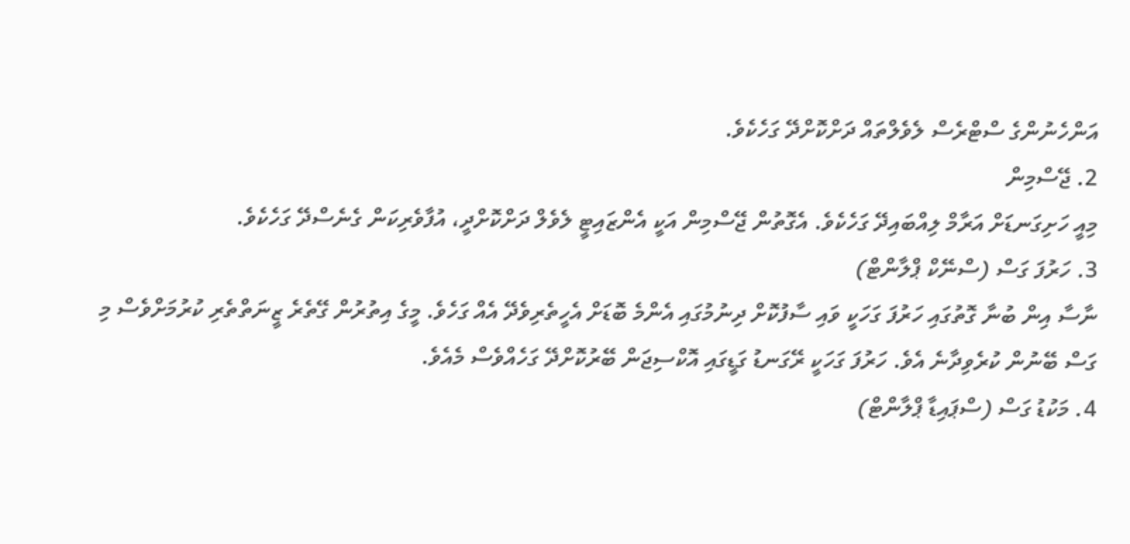އަންހެނުންގެ ސްޓްރެސް ލެވެލްތައް ދަށްކޮށްދޭ ގަހެކެވެ.
2. ޖޭސްމިން
މިއީ ހަށިގަނޑަށް އަރާމް ލިއްބައިދޭ ގަހެކެވެ. އެގޮތުން ޖޭސްމިން އަކީ އެންޒައިޓީ ލެވެލް ދަށްކޮށްދީ، އުފާވެރިކަން ގެނެސްދޭ ގަހެކެވެ.
3. ހަރުފަ ގަސް (ސްނޭކް ޕްލާންޓް)
ނާސާ އިން ބުނާ ގޮތުގައި ހަރުފަ ގަހަކީ ވައި ސާފުކޮށް ދިނުމުގައި އެންމެ ބޮޑަށް އެހީތެރިވެދޭ އެއް ގަހެވެ. މީގެ އިތުރުން ގޭތެރެ ޒީނަތްތެރި ކުރުމަށްވެސް މި ގަސް ބޭނުން ކުރެވިދާނެ އެވެ. ހަރުފަ ގަހަކީ ރޭގަނޑު ގަޑީގައި އޮކްސިޖަން ބޭރުކޮށްދޭ ގަހެއްވެސް މެއެވެ.
4. މަކުޑު ގަސް (ސްޕައިޑާ ޕްލާންޓް)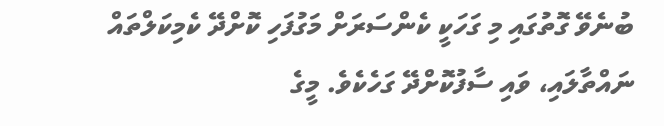ބުނެވޭ ގޮތުގައި މި ގަހަކީ ކެންސަރަށް މަގުފަހި ކޮށްދޭ ކެމިކަލްތައް ނައްތާލައި، ވައި ސާފުކޮށްދޭ ގަހެކެވެ. މީގެ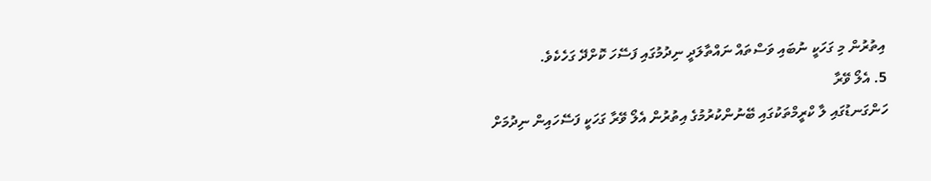އިތުރުން މި ގަހަކީ ނުބައި ވަސްތައް ނައްތާލަދީ ނިދުމުގައި ފަސޭހަ ކޮށްދޭ ގަހެކެވެ.
5. އެލޯ ވޭރާ
ހަންގަނޑުގައި ލާ ކްރީމްތަކުގައި ބޭނުންކުރުމުގެ އިތުރުން އެލޯ ވޭރާ ގަހަކީ ފަސޭހައިން ނިދުމަށް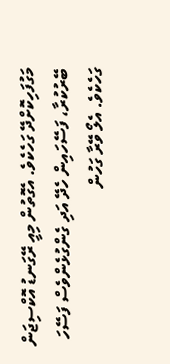މަގުފަހިކޮށްދޭ ގަހެކެވެ. އެގޮތުން މިއީ ރޭގަނޑު އޮކްސިޖަން ބޭރުކުރާ، ފަސޭހައިން ހެދޭ އަދި ގެންގުޅެންވެސް ފަސޭހަ ގަހެކެވެ. އެލޯ ވޭރާ ގަހުން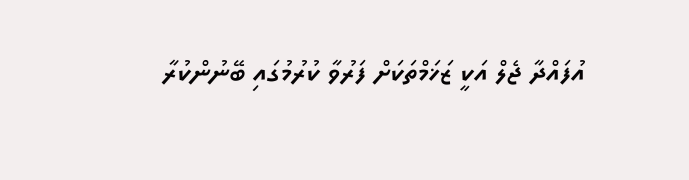އުފައްދާ ޖެލް އަކީ ޒަޚަމްތަކަށް ފަރުވާ ކުރުމުގައި ބޭނުންކުރާ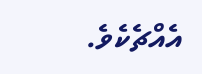އެއްޗެކެވެ.